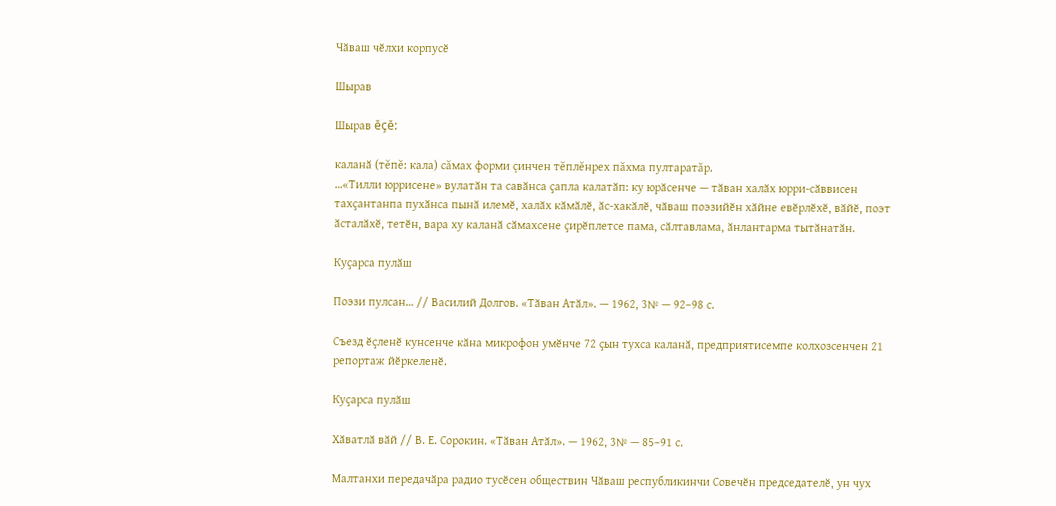Чӑваш чӗлхи корпусӗ

Шырав

Шырав ĕçĕ:

каланӑ (тĕпĕ: кала) сăмах форми çинчен тĕплĕнрех пăхма пултаратăр.
…«Тилли юррисене» вулатӑн та савӑнса ҫапла калатӑп: ку юрӑсенче — тӑван халӑх юрри-сӑввисен тахҫантанпа пухӑнса пынӑ илемӗ, халӑх кӑмӑлӗ, ӑс-хакӑлӗ, чӑваш поэзийӗн хӑйне евӗрлӗхӗ, вӑйӗ, поэт ӑсталӑхӗ, тетӗн, вара ху каланӑ сӑмахсене ҫирӗплетсе пама, сӑлтавлама, ӑнлантарма тытӑнатӑн.

Куҫарса пулӑш

Поэзи пулсан… // Василий Долгов. «Тӑван Атӑл». — 1962, 3№ — 92–98 с.

Съезд ӗҫленӗ кунсенче кӑна микрофон умӗнче 72 ҫын тухса каланӑ, предприятисемпе колхозсенчен 21 репортаж йӗркеленӗ.

Куҫарса пулӑш

Хӑватлӑ вӑй // В. Е. Сорокин. «Тӑван Атӑл». — 1962, 3№ — 85–91 с.

Малтанхи передачӑра радио тусӗсен обществин Чӑваш республикинчи Совечӗн председателӗ, ун чух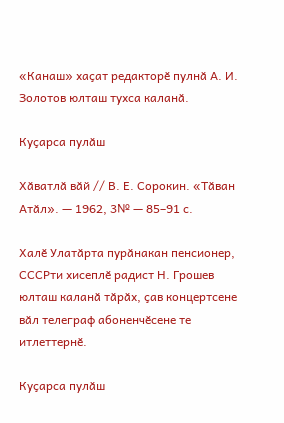«Канаш» хаҫат редакторӗ пулнӑ А. И. Золотов юлташ тухса каланӑ.

Куҫарса пулӑш

Хӑватлӑ вӑй // В. Е. Сорокин. «Тӑван Атӑл». — 1962, 3№ — 85–91 с.

Халӗ Улатӑрта пурӑнакан пенсионер, СССРти хисеплӗ радист Н. Грошев юлташ каланӑ тӑрӑх, ҫав концертсене вӑл телеграф абоненчӗсене те итлеттернӗ.

Куҫарса пулӑш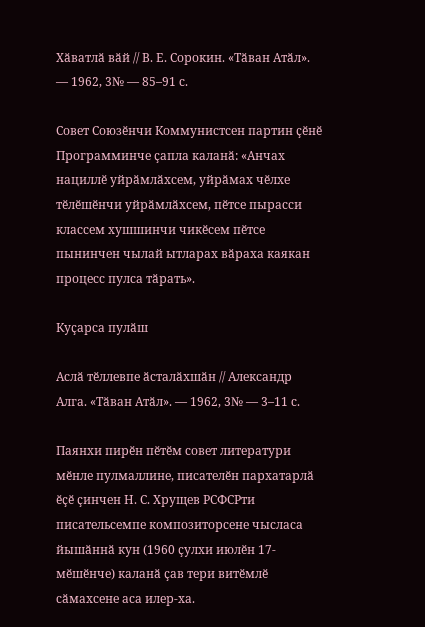Хӑватлӑ вӑй // В. Е. Сорокин. «Тӑван Атӑл». — 1962, 3№ — 85–91 с.

Совет Союзӗнчи Коммунистсен партин ҫӗнӗ Программинче ҫапла каланӑ: «Анчах нациллӗ уйрӑмлӑхсем, уйрӑмах чӗлхе тӗлӗшӗнчи уйрӑмлӑхсем, пӗтсе пырасси классем хушшинчи чикӗсем пӗтсе пынинчен чылай ытларах вӑраха каякан процесс пулса тӑрать».

Куҫарса пулӑш

Аслӑ тӗллевпе ӑсталӑхшӑн // Александр Алга. «Тӑван Атӑл». — 1962, 3№ — 3–11 с.

Паянхи пирӗн пӗтӗм совет литератури мӗнле пулмаллине, писателӗн пархатарлӑ ӗҫӗ ҫинчен Н. С. Хрущев РСФСРти писательсемпе композиторсене чысласа йышӑннӑ кун (1960 ҫулхи июлӗн 17-мӗшӗнче) каланӑ ҫав тери витӗмлӗ сӑмахсене аса илер-ха.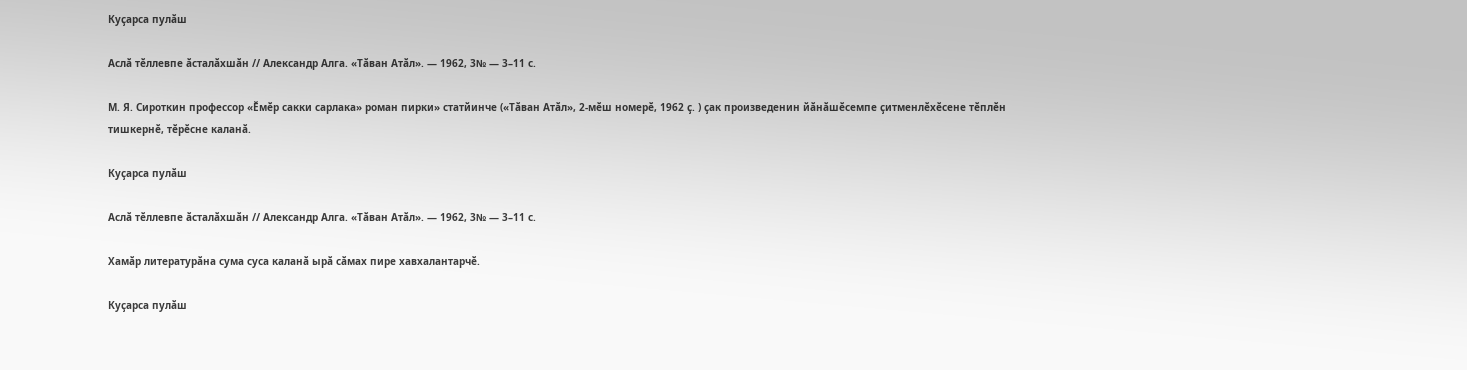Куҫарса пулӑш

Аслӑ тӗллевпе ӑсталӑхшӑн // Александр Алга. «Тӑван Атӑл». — 1962, 3№ — 3–11 с.

М. Я. Сироткин профессор «Ӗмӗр сакки сарлака» роман пирки» статйинче («Тӑван Атӑл», 2-мӗш номерӗ, 1962 ҫ. ) ҫак произведенин йӑнӑшӗсемпе ҫитменлӗхӗсене тӗплӗн тишкернӗ, тӗрӗсне каланӑ.

Куҫарса пулӑш

Аслӑ тӗллевпе ӑсталӑхшӑн // Александр Алга. «Тӑван Атӑл». — 1962, 3№ — 3–11 с.

Хамӑр литературӑна сума суса каланӑ ырӑ сӑмах пире хавхалантарчӗ.

Куҫарса пулӑш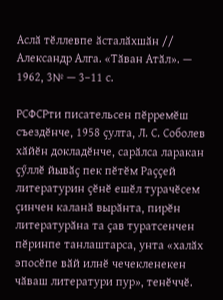Аслӑ тӗллевпе ӑсталӑхшӑн // Александр Алга. «Тӑван Атӑл». — 1962, 3№ — 3–11 с.

РСФСРти писательсен пӗрремӗш съездӗнче, 1958 ҫулта, Л. С. Соболев хӑйӗн докладӗнче, сарӑлса ларакан ҫӳллӗ йывӑҫ пек пӗтӗм Раҫҫей литературин ҫӗнӗ ешӗл турачӗсем ҫинчен каланӑ вырӑнта, пирӗн литературӑна та ҫав туратсенчен пӗринпе танлаштарса, унта «халӑх эпосӗпе вӑй илнӗ чечекленекен чӑваш литератури пур», тенӗччӗ.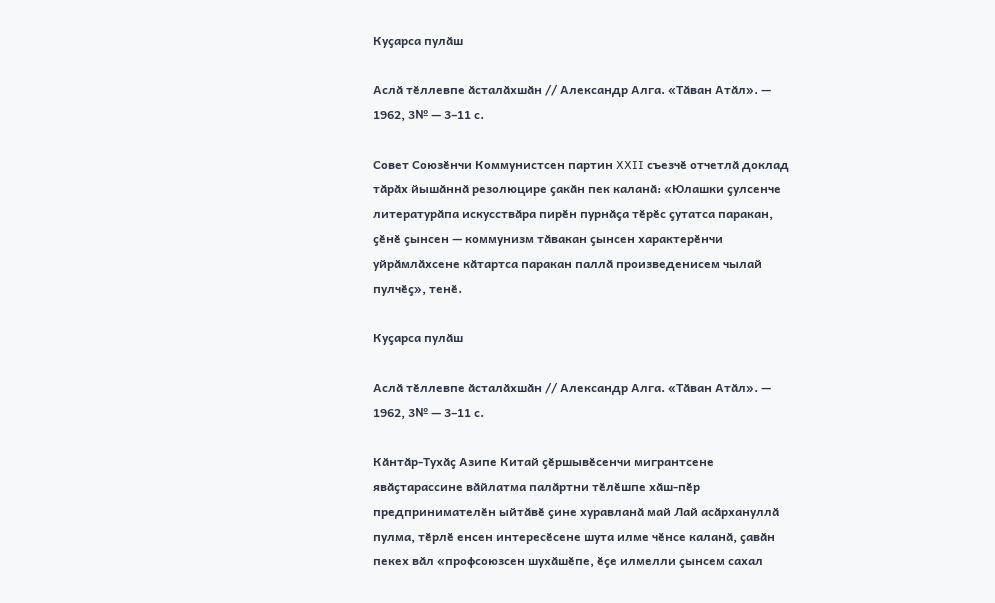Куҫарса пулӑш

Аслӑ тӗллевпе ӑсталӑхшӑн // Александр Алга. «Тӑван Атӑл». — 1962, 3№ — 3–11 с.

Совет Союзӗнчи Коммунистсен партин XXII съезчӗ отчетлӑ доклад тӑрӑх йышӑннӑ резолюцире ҫакӑн пек каланӑ: «Юлашки ҫулсенче литературӑпа искусствӑра пирӗн пурнӑҫа тӗрӗс ҫутатса паракан, ҫӗнӗ ҫынсен — коммунизм тӑвакан ҫынсен характерӗнчи уйрӑмлӑхсене кӑтартса паракан паллӑ произведенисем чылай пулчӗҫ», тенӗ.

Куҫарса пулӑш

Аслӑ тӗллевпе ӑсталӑхшӑн // Александр Алга. «Тӑван Атӑл». — 1962, 3№ — 3–11 с.

Кӑнтӑр-Тухӑҫ Азипе Китай ҫӗршывӗсенчи мигрантсене явӑҫтарассине вӑйлатма палӑртни тӗлӗшпе хӑш-пӗр предпринимателӗн ыйтӑвӗ ҫине хуравланӑ май Лай асӑрхануллӑ пулма, тӗрлӗ енсен интересӗсене шута илме чӗнсе каланӑ, ҫавӑн пекех вӑл «профсоюзсен шухӑшӗпе, ӗҫе илмелли ҫынсем сахал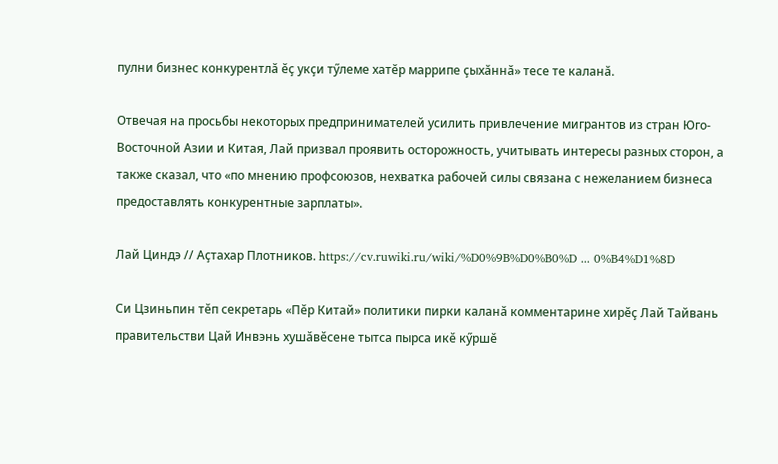пулни бизнес конкурентлӑ ӗҫ укҫи тӳлеме хатӗр маррипе ҫыхӑннӑ» тесе те каланӑ.

Отвечая на просьбы некоторых предпринимателей усилить привлечение мигрантов из стран Юго-Восточной Азии и Китая, Лай призвал проявить осторожность, учитывать интересы разных сторон, а также сказал, что «по мнению профсоюзов, нехватка рабочей силы связана с нежеланием бизнеса предоставлять конкурентные зарплаты».

Лай Циндэ // Аҫтахар Плотников. https://cv.ruwiki.ru/wiki/%D0%9B%D0%B0%D ... 0%B4%D1%8D

Си Цзиньпин тӗп секретарь «Пӗр Китай» политики пирки каланӑ комментарине хирӗҫ Лай Тайвань правительстви Цай Инвэнь хушӑвӗсене тытса пырса икӗ кӳршӗ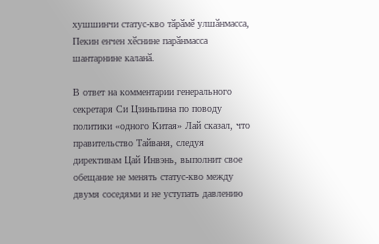хушшинчи статус-кво тӑрӑмӗ улшӑнмасса, Пекин енчен хӗснине парӑнмасса шантарнине каланӑ.

В ответ на комментарии генерального секретаря Си Цзиньпина по поводу политики «одного Китая» Лай сказал, что правительство Тайваня, следуя директивам Цай Инвэнь, выполнит свое обещание не менять статус-кво между двумя соседями и не уступать давлению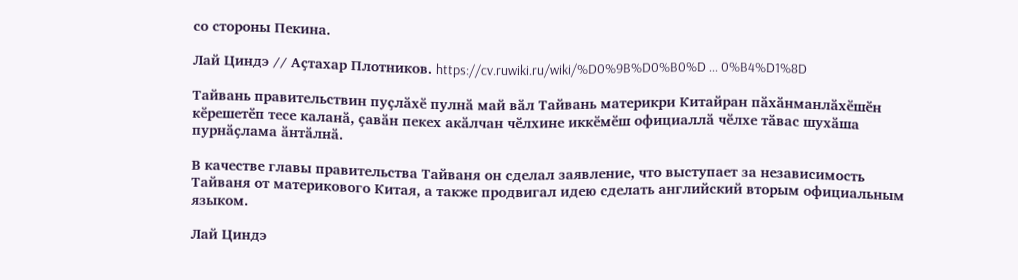со стороны Пекина.

Лай Циндэ // Аҫтахар Плотников. https://cv.ruwiki.ru/wiki/%D0%9B%D0%B0%D ... 0%B4%D1%8D

Тайвань правительствин пуҫлӑхӗ пулнӑ май вӑл Тайвань материкри Китайран пӑхӑнманлӑхӗшӗн кӗрешетӗп тесе каланӑ, ҫавӑн пекех акӑлчан чӗлхине иккӗмӗш официаллӑ чӗлхе тӑвас шухӑша пурнӑҫлама ӑнтӑлнӑ.

В качестве главы правительства Тайваня он сделал заявление, что выступает за независимость Тайваня от материкового Китая, а также продвигал идею сделать английский вторым официальным языком.

Лай Циндэ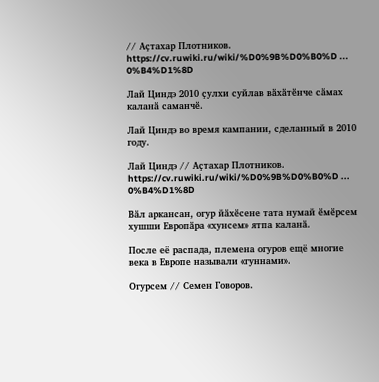// Аҫтахар Плотников. https://cv.ruwiki.ru/wiki/%D0%9B%D0%B0%D ... 0%B4%D1%8D

Лай Циндэ 2010 ҫулхи суйлав вӑхӑтӗнче сӑмах каланӑ саманчӗ.

Лай Циндэ во время кампании, сделанный в 2010 году.

Лай Циндэ // Аҫтахар Плотников. https://cv.ruwiki.ru/wiki/%D0%9B%D0%B0%D ... 0%B4%D1%8D

Вӑл аркансан, огур йӑхӗсене тата нумай ӗмӗрсем хушши Европӑра «хунсем» ятпа каланӑ.

После её распада, племена огуров ещё многие века в Европе называли «гуннами».

Огурсем // Семен Говоров.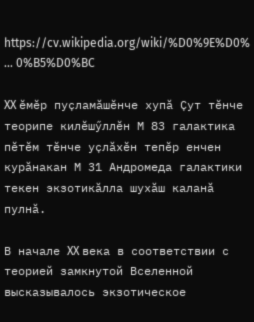https://cv.wikipedia.org/wiki/%D0%9E%D0% ... 0%B5%D0%BC

XX ӗмӗр пуҫламӑшӗнче хупӑ Ҫут тӗнче теорипе килӗшӳллӗн М 83 галактика пӗтӗм тӗнче уҫлӑхӗн тепӗр енчен курӑнакан М 31 Андромеда галактики текен экзотикӑлла шухӑш каланӑ пулнӑ.

В начале XX века в соответствии с теорией замкнутой Вселенной высказывалось экзотическое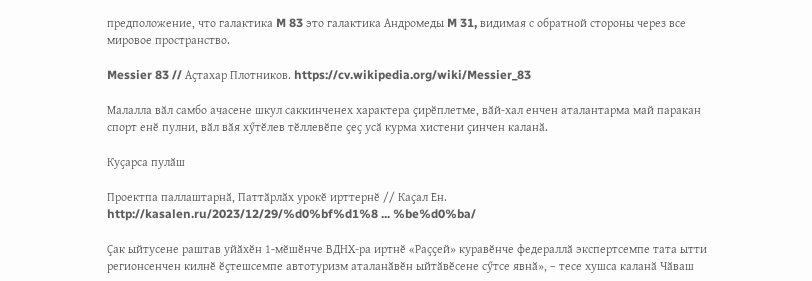предположение, что галактика M 83 это галактика Андромеды M 31, видимая с обратной стороны через все мировое пространство.

Messier 83 // Аҫтахар Плотников. https://cv.wikipedia.org/wiki/Messier_83

Малалла вӑл самбо ачасене шкул саккинченех характера ҫирӗплетме, вӑй-хал енчен аталантарма май паракан спорт енӗ пулни, вӑл вӑя хӳтӗлев тӗллевӗпе ҫеҫ усӑ курма хистени ҫинчен каланӑ.

Куҫарса пулӑш

Проектпа паллаштарнӑ, Паттӑрлӑх урокӗ ирттернӗ // Каҫал Ен. http://kasalen.ru/2023/12/29/%d0%bf%d1%8 ... %be%d0%ba/

Ҫак ыйтусене раштав уйӑхӗн 1-мӗшӗнче ВДНХ-ра иртнӗ «Раҫҫей» куравӗнче федераллӑ экспертсемпе тата ытти регионсенчен килнӗ ӗҫтешсемпе автотуризм аталанӑвӗн ыйтӑвӗсене сӳтсе явнӑ», – тесе хушса каланӑ Чӑваш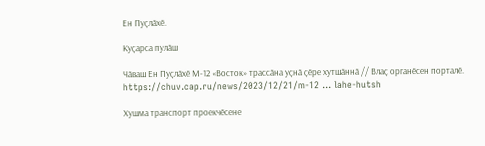Ен Пуҫлӑхӗ.

Куҫарса пулӑш

Чӑваш Ен Пуҫлӑхӗ М-12 «Восток» трассӑна уҫнӑ ҫӗре хутшӑннӑ // Влаҫ органӗсен порталӗ. https://chuv.cap.ru/news/2023/12/21/m-12 ... lahe-hutsh

Хушма транспорт проекчӗсене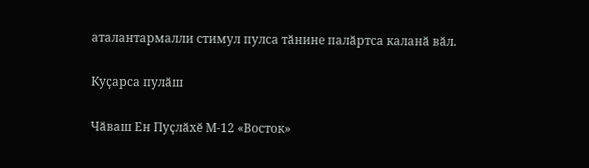аталантармалли стимул пулса тӑнине палӑртса каланӑ вӑл.

Куҫарса пулӑш

Чӑваш Ен Пуҫлӑхӗ М-12 «Восток»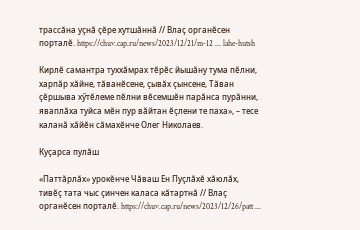трассӑна уҫнӑ ҫӗре хутшӑннӑ // Влаҫ органӗсен порталӗ. https://chuv.cap.ru/news/2023/12/21/m-12 ... lahe-hutsh

Кирлӗ самантра туххӑмрах тӗрӗс йышӑну тума пӗлни, харпӑр хӑйне, тӑванӗсене, ҫывӑх ҫынсене, Тӑван ҫӗршыва хӳтӗлеме пӗлни вӗсемшӗн парӑнса пурӑнни, яваплӑха туйса мӗн пур вӑйтан ӗҫлени те паха», – тесе каланӑ хӑйӗн сӑмахӗнче Олег Николаев.

Куҫарса пулӑш

«Паттӑрлӑх» урокӗнче Чӑваш Ен Пуҫлӑхӗ хӑюлӑх, тивӗҫ тата чыс ҫинчен каласа кӑтартнӑ // Влаҫ органӗсен порталӗ. https://chuv.cap.ru/news/2023/12/26/patt ...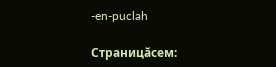-en-puclah

Страницăсем: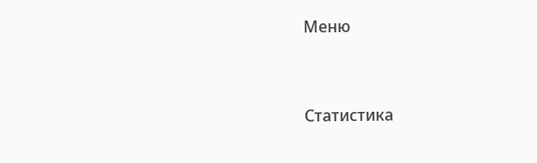Меню



Статистика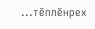...тĕплӗнрех